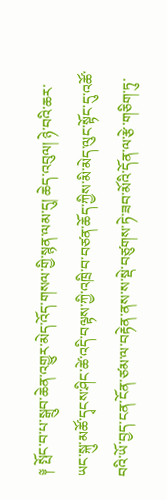༈ སྤོང་བ་པ་སྒྲུབ་ཆེན་འགྱུར་མེད་འོད་གསལ་གྱི་སྙན་ལམ་དུ། ཆེད་འབུལ། ཉེ་བའི་ཆར་ཡང་སྐུ་མཚོ་དྭངས་ཤིང་ཚེ་འདི་བལྟས་ཀྱི་འཁྲི་བ་བཙན་ཆོད་ཀྱིས་མི་མེད་ལུང་སྟོང་དུ་འཚོ་བའི་ཡོ་བྱད་ངན་ངོན་ཙམ་ལ་བརྟེན་ནས་ས་སྡེ་བཙུགས་ཏེ་ཟབ་མོའི་དོན་ལ་རྩེ་གཅིག་ཏུ་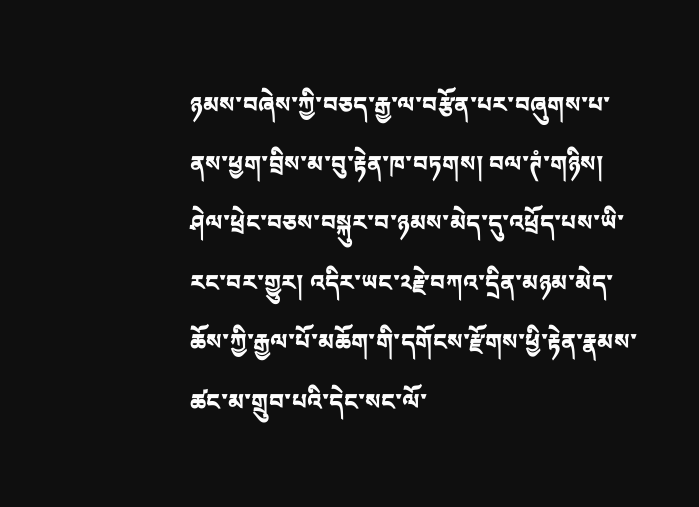ཉམས་བཞེས་ཀྱི་བཅད་རྒྱ་ལ་བརྩོན་པར་བཞུགས་པ་ནས་ཕྱག་བྲིས་མ་བུ་རྟེན་ཁ་བཏགས། བལ་ཊཾ་གཉིས། ཤེལ་ཕྲེང་བཅས་བསྐུར་བ་ཉམས་མེད་དུ་འཕྲོད་པས་ཡི་རང་བར་གྱུར། འདིར་ཡང་༢རྗེ་བཀའ་དྲིན་མཉམ་མེད་ཆོས་ཀྱི་རྒྱལ་པོ་མཆོག་གི་དགོངས་རྫོགས་ཕྱི་རྟེན་རྣམས་ཚང་མ་གྲུབ་པའི་དེང་སང་ལོ་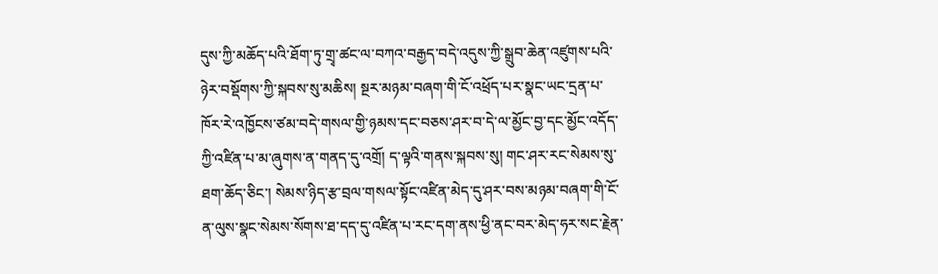དུས་ཀྱི་མཆོད་པའི་ཐོག་ཏུ་གྲྭ་ཚང་ལ་བཀའ་བརྒྱད་བདེ་འདུས་ཀྱི་སྒྲུབ་ཆེན་འཛུགས་པའི་ཉེར་བསྡོགས་ཀྱི་སྐབས་སུ་མཆིས། སྔར་མཉམ་བཞག་གི་ངོ་འཕྲོད་པར་སྣང་ཡང་དྲན་པ་ཁོར་རེ་འཁྱོངས་ཙམ་བདེ་གསལ་གྱི་ཉམས་དང་བཅས་ཤར་བ་དེ་ལ་མྱོང་བྱ་དང་མྱོང་འདོད་ཀྱི་འཛིན་པ་མ་ཞུགས་ན་གནད་དུ་འགྲོ། ད་ལྟའི་གནས་སྐབས་སུ། གང་ཤར་རང་སེམས་སུ་ཐག་ཆོད་ཅིང་། སེམས་ཉིད་རྩ་བྲལ་གསལ་སྟོང་འཛིན་མེད་དུ་ཤར་བས་མཉམ་བཞག་གི་ངོ་ན་ལུས་སྣང་སེམས་སོགས་ཐ་དད་དུ་འཛིན་པ་རང་དག་ནས་ཕྱི་ནང་བར་མེད་ཧར་སང་རྗེན་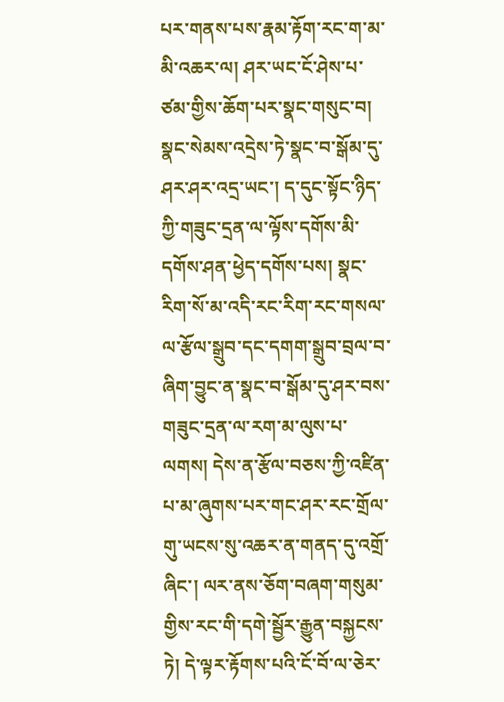པར་གནས་པས་རྣམ་རྟོག་རང་ག་མ་མི་འཆར་ལ། ཤར་ཡང་ངོ་ཤེས་པ་ཙམ་གྱིས་ཆོག་པར་སྣང་གསུང་བ། སྣང་སེམས་འདྲེས་ཏེ་སྣང་བ་སྒོམ་དུ་ཤར་ཤར་འདྲ་ཡང་། ད་དུང་སྟོང་ཉིད་ཀྱི་གཟུང་དྲན་ལ་ལྟོས་དགོས་མི་དགོས་ཤན་ཕྱེད་དགོས་པས། སྣང་རིག་སོ་མ་འདི་རང་རིག་རང་གསལ་ལ་རྩོལ་སྒྲུབ་དང་དགག་སྒྲུབ་བྲལ་བ་ཞིག་བྱུང་ན་སྣང་བ་སྒོམ་དུ་ཤར་བས་གཟུང་དྲན་ལ་རག་མ་ལུས་པ་ལགས། དེས་ན་རྩོལ་བཅས་ཀྱི་འཛིན་པ་མ་ཞུགས་པར་གང་ཤར་རང་གྲོལ་གུ་ཡངས་སུ་འཆར་ན་གནད་དུ་འགྲོ་ཞིང་། ལར་ནས་ཅོག་བཞག་གསུམ་གྱིས་རང་གི་དགེ་སྦྱོར་རྒྱུན་བསྐྱངས་ཏེ། དེ་ལྟར་རྟོགས་པའི་ངོ་བོ་ལ་ཅེར་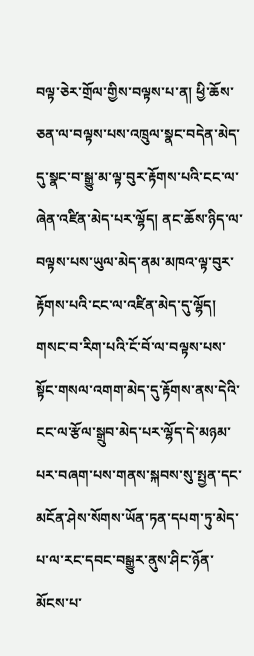བལྟ་ཅེར་གྲོལ་གྱིས་བལྟས་པ་ན། ཕྱི་ཆོས་ཅན་ལ་བལྟས་པས་འཁྲུལ་སྣང་བདེན་མེད་དུ་སྣང་བ་སྒྱུ་མ་ལྟ་བུར་རྟོགས་པའི་ངང་ལ་ཞེན་འཛིན་མེད་པར་ལྷོད། ནང་ཆོས་ཉིད་ལ་བལྟས་པས་ཡུལ་མེད་ནམ་མཁའ་ལྟ་བུར་རྟོགས་པའི་ངང་ལ་འཛིན་མེད་དུ་ལྷོད། གསང་བ་རིག་པའི་ངོ་བོ་ལ་བལྟས་པས་སྟོང་གསལ་འགག་མེད་དུ་རྟོགས་ནས་དེའི་ངང་ལ་རྩོལ་སྒྲུབ་མེད་པར་ལྷོད་དེ་མཉམ་པར་བཞག་པས་གནས་སྐབས་སུ་སྤྱན་དང་མངོན་ཤེས་སོགས་ཡོན་ཏན་དཔག་ཏུ་མེད་པ་ལ་རང་དབང་བསྒྱུར་ནུས་ཤིང་ཉོན་མོངས་པ་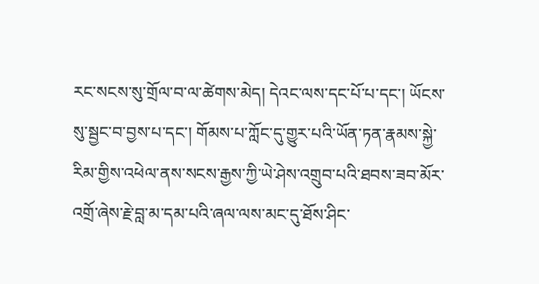རང་སངས་སུ་གྲོལ་བ་ལ་ཚེགས་མེད། དེའང་ལས་དང་པོ་པ་དང་། ཡོངས་སུ་སྦྱང་བ་བྱས་པ་དང་། གོམས་པ་ཀློང་དུ་གྱུར་པའི་ཡོན་ཏན་རྣམས་སྐྱེ་རིམ་གྱིས་འཕེལ་ནས་སངས་རྒྱས་ཀྱི་ཡེ་ཤེས་འགྲུབ་པའི་ཐབས་ཟབ་མོར་འགྲོ་ཞེས་རྗེ་བླ་མ་དམ་པའི་ཞལ་ལས་མང་དུ་ཐོས་ཤིང་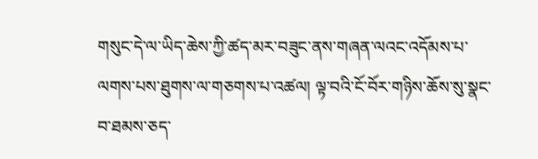གསུང་དེ་ལ་ཡིད་ཆེས་ཀྱི་ཚད་མར་བཟུང་ནས་གཞན་ལའང་འདོམས་པ་ལགས་པས་ཐུགས་ལ་གཅགས་པ་འཚལ། ལྟ་བའི་ངོ་བོར་གཉིས་ཆོས་སུ་སྣང་བ་ཐམས་ཅད་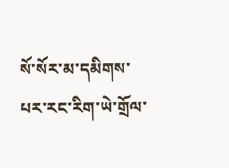སོ་སོར་མ་དམིགས་པར་རང་རིག་ཡེ་གྲོལ་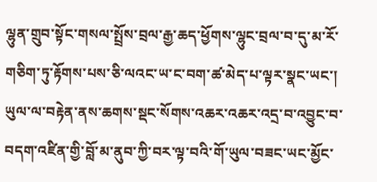ལྷུན་གྲུབ་སྟོང་གསལ་སྤྲོས་བྲལ་རྒྱ་ཆད་ཕྱོགས་ལྷུང་བྲལ་བ་དུ་མ་རོ་གཅིག་ཏུ་རྟོགས་པས་ཅི་ལའང་ཡ་ང་བག་ཚ་མེད་པ་ལྟར་སྣང་ཡང་། ཡུལ་ལ་བརྟེན་ནས་ཆགས་སྡང་སོགས་འཆར་འཆར་འདྲ་བ་འབྱུང་བ་བདག་འཛིན་གྱི་བློ་མ་ནུབ་ཀྱི་བར་ལྟ་བའི་གོ་ཡུལ་བཟང་ཡང་མྱོང་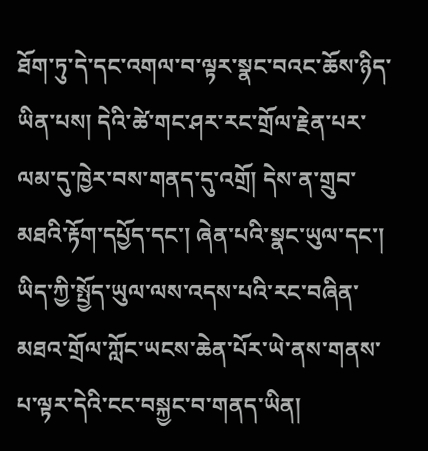ཐོག་ཏུ་དེ་དང་འགལ་བ་ལྟར་སྣང་བའང་ཆོས་ཉིད་ཡིན་པས། དེའི་ཚེ་གང་ཤར་རང་གྲོལ་རྗེན་པར་ལམ་དུ་ཁྱེར་བས་གནད་དུ་འགྲོ། དེས་ན་གྲུབ་མཐའི་རྟོག་དཔྱོད་དང་། ཞེན་པའི་སྣང་ཡུལ་དང་། ཡིད་ཀྱི་སྤྱོད་ཡུལ་ལས་འདས་པའི་རང་བཞིན་མཐའ་གྲོལ་ཀློང་ཡངས་ཆེན་པོར་ཡེ་ནས་གནས་པ་ལྟར་དེའི་ངང་བསྐྱང་བ་གནད་ཡིན།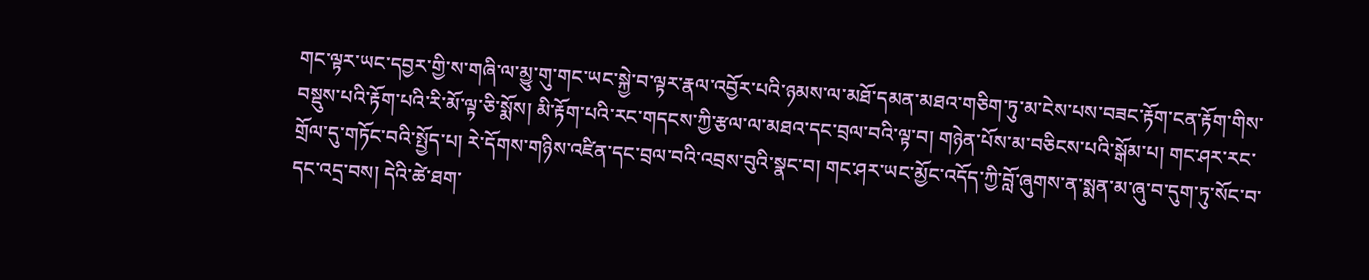གང་ལྟར་ཡང་དབྱར་གྱི་ས་གཞི་ལ་མྱུ་གུ་གང་ཡང་སྐྱེ་བ་ལྟར་རྣལ་འབྱོར་པའི་ཉམས་ལ་མཐོ་དམན་མཐའ་གཅིག་ཏུ་མ་ངེས་པས་བཟང་རྟོག་ངན་རྟོག་གིས་བསྡུས་པའི་རྟོག་པའི་རི་མོ་ལྟ་ཅི་སྨོས། མི་རྟོག་པའི་རང་གདངས་ཀྱི་རྩལ་ལ་མཐའ་དང་བྲལ་བའི་ལྟ་བ། གཉེན་པོས་མ་བཅིངས་པའི་སྒོམ་པ། གང་ཤར་རང་གྲོལ་དུ་གཏོང་བའི་སྤྱོད་པ། རེ་དོགས་གཉིས་འཛིན་དང་བྲལ་བའི་འབྲས་བུའི་སྣང་བ། གང་ཤར་ཡང་མྱོང་འདོད་ཀྱི་བློ་ཞུགས་ན་སྨན་མ་ཞུ་བ་དུག་ཏུ་སོང་བ་དང་འདྲ་བས། དེའི་ཚེ་ཐག་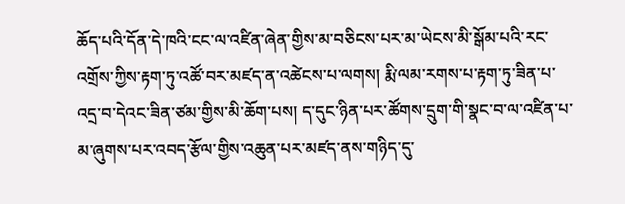ཆོད་པའི་དོན་དེ་ཁའི་ངང་ལ་འཛིན་ཞེན་གྱིས་མ་བཅིངས་པར་མ་ཡེངས་མི་སྒོམ་པའི་རང་འགྲོས་ཀྱིས་རྟག་ཏུ་འཚོ་བར་མཛད་ན་འཚེངས་པ་ལགས། རྨི་ལམ་རགས་པ་རྟག་ཏུ་ཟིན་པ་འདྲ་བ་དེའང་ཟིན་ཙམ་གྱིས་མི་ཆོག་པས། ད་དུང་ཉིན་པར་ཚོགས་དྲུག་གི་སྣང་བ་ལ་འཛིན་པ་མ་ཞུགས་པར་འབད་རྩོལ་གྱིས་འཆུན་པར་མཛད་ནས་གཉིད་དུ་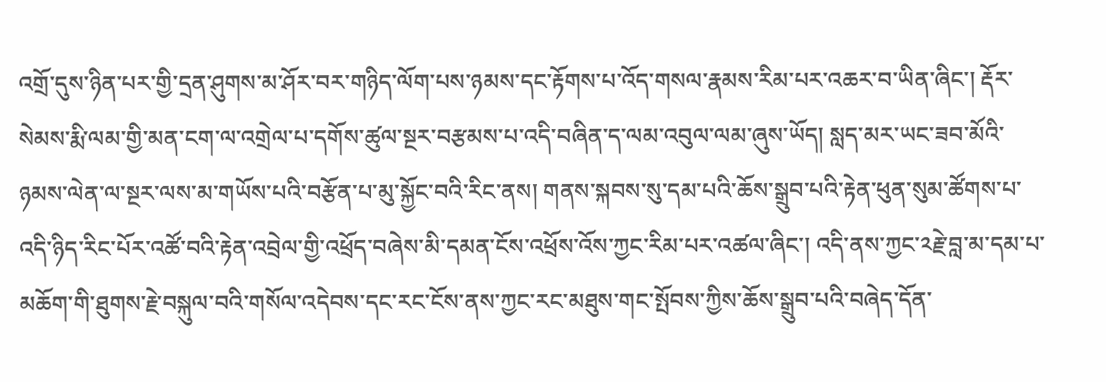འགྲོ་དུས་ཉིན་པར་གྱི་དྲན་ཤུགས་མ་ཤོར་བར་གཉིད་ལོག་པས་ཉམས་དང་རྟོགས་པ་འོད་གསལ་རྣམས་རིམ་པར་འཆར་བ་ཡིན་ཞིང་། རྡོར་སེམས་རྨི་ལམ་གྱི་མན་ངག་ལ་འགྲེལ་པ་དགོས་ཚུལ་སྔར་བརྩམས་པ་འདི་བཞིན་ད་ལམ་འབུལ་ལམ་ཞུས་ཡོད། སླད་མར་ཡང་ཟབ་མོའི་ཉམས་ལེན་ལ་སྔར་ལས་མ་གཡོས་པའི་བརྩོན་པ་མུ་སྐྱོང་བའི་རིང་ནས། གནས་སྐབས་སུ་དམ་པའི་ཆོས་སྒྲུབ་པའི་རྟེན་ཕུན་སུམ་ཚོགས་པ་འདི་ཉིད་རིང་པོར་འཚོ་བའི་རྟེན་འབྲེལ་གྱི་འཕྲོད་བཞེས་མི་དམན་ངོས་འཕྲོས་འོས་ཀྱང་རིམ་པར་འཚལ་ཞིང་། འདི་ནས་ཀྱང་༢རྗེ་བླ་མ་དམ་པ་མཆོག་གི་ཐུགས་རྗེ་བསྐུལ་བའི་གསོལ་འདེབས་དང་རང་ངོས་ནས་ཀྱང་རང་མཐུས་གང་སྤོབས་ཀྱིས་ཆོས་སྒྲུབ་པའི་བཞེད་དོན་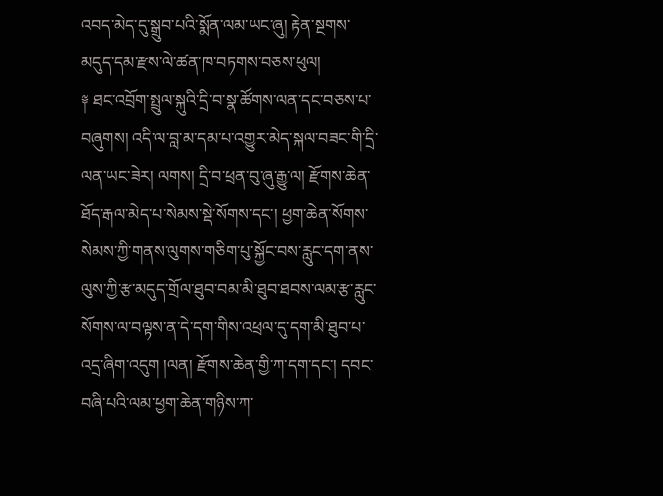འབད་མེད་དུ་སྒྲུབ་པའི་སྨོན་ལམ་ཡང་ཞུ། རྟེན་སྔགས་མདུད་དམ་རྫས་ལེ་ཚན་ཁ་བཏགས་བཅས་ཕུལ།
༈ ཐང་འབྲོག་སྤྲུལ་སྐུའི་དྲི་བ་སྣ་ཚོགས་ལན་དང་བཅས་པ་བཞུགས། འདི་ལ་བླ་མ་དམ་པ་འགྱུར་མེད་སྐལ་བཟང་གི་དྲི་ལན་ཡང་ཟེར། ལགས། དྲི་བ་ཕྲན་བུ་ཞུ་རྒྱུ་ལ། རྫོགས་ཆེན་ཐོད་རྒལ་མེད་པ་སེམས་སྡེ་སོགས་དང་། ཕྱག་ཆེན་སོགས་སེམས་ཀྱི་གནས་ལུགས་གཅིག་པུ་སྐྱོང་བས་རླུང་དག་ནས་ལུས་ཀྱི་རྩ་མདུད་གྲོལ་ཐུབ་བམ་མི་ཐུབ་ཐབས་ལམ་རྩ་རླུང་སོགས་ལ་བལྟས་ན་དེ་དག་གིས་འཕྲལ་དུ་དག་མི་ཐུབ་པ་འདྲ་ཞིག་འདུག །ལན། རྫོགས་ཆེན་གྱི་ཀ་དག་དང་། དབང་བཞི་པའི་ལམ་ཕྱག་ཆེན་གཉིས་ཀ་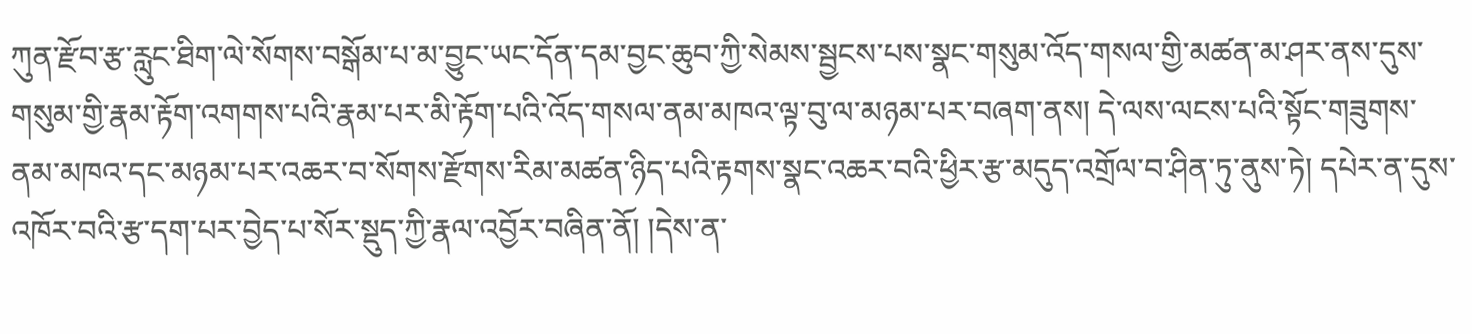ཀུན་རྫོབ་རྩ་རླུང་ཐིག་ལེ་སོགས་བསྒོམ་པ་མ་བྱུང་ཡང་དོན་དམ་བྱང་ཆུབ་ཀྱི་སེམས་སྦྱངས་པས་སྣང་གསུམ་འོད་གསལ་གྱི་མཚན་མ་ཤར་ནས་དུས་གསུམ་གྱི་རྣམ་རྟོག་འགགས་པའི་རྣམ་པར་མི་རྟོག་པའི་འོད་གསལ་ནམ་མཁའ་ལྟ་བུ་ལ་མཉམ་པར་བཞག་ནས། དེ་ལས་ལངས་པའི་སྟོང་གཟུགས་ནམ་མཁའ་དང་མཉམ་པར་འཆར་བ་སོགས་རྫོགས་རིམ་མཚན་ཉིད་པའི་རྟགས་སྣང་འཆར་བའི་ཕྱིར་རྩ་མདུད་འགྲོལ་བ་ཤིན་ཏུ་ནུས་ཏེ། དཔེར་ན་དུས་འཁོར་བའི་རྩ་དག་པར་བྱེད་པ་སོར་སྡུད་ཀྱི་རྣལ་འབྱོར་བཞིན་ནོ། །དེས་ན་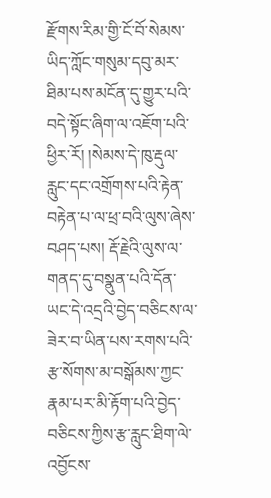རྫོགས་རིམ་གྱི་ངོ་བོ་སེམས་ཡིད་ཀློང་གསུམ་དབུ་མར་ཐིམ་པས་མངོན་དུ་གྱུར་པའི་བདེ་སྟོང་ཞིག་ལ་འཇོག་པའི་ཕྱིར་རོ། །སེམས་དེ་ཁུ་རྡུལ་རླུང་དང་འགྲོགས་པའི་རྟེན་བརྟེན་པ་ལ་ཕྲ་བའི་ལུས་ཞེས་བཤད་པས། རྡོ་རྗེའི་ལུས་ལ་གནད་དུ་བསྣུན་པའི་དོན་ཡང་དེ་འདྲའི་བྱེད་བཅིངས་ལ་ཟེར་བ་ཡིན་པས་རགས་པའི་རྩ་སོགས་མ་བསྒོམས་ཀྱང་རྣམ་པར་མི་རྟོག་པའི་བྱེད་བཅིངས་ཀྱིས་རྩ་རླུང་ཐིག་ལེ་འབྱོངས་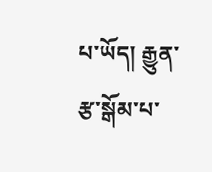པ་ཡོད། རྒྱུན་རྩ་སྒོམ་པ་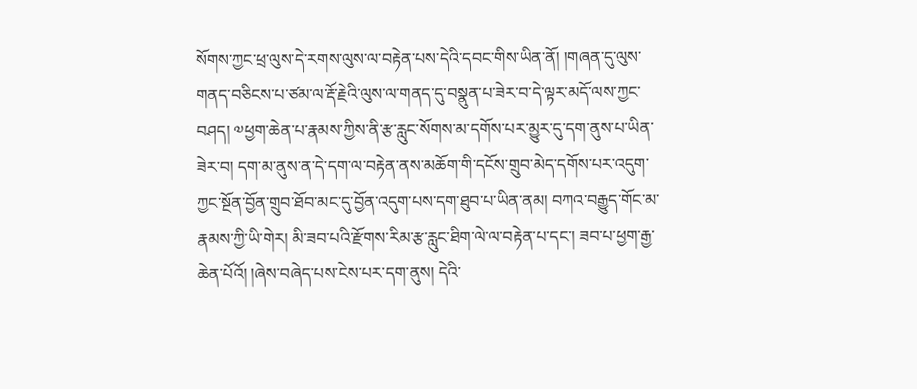སོགས་ཀྱང་ཕྲ་ལུས་དེ་རགས་ལུས་ལ་བརྟེན་པས་དེའི་དབང་གིས་ཡིན་ནོ། །གཞན་དུ་ལུས་གནད་བཅིངས་པ་ཙམ་ལ་རྡོ་རྗེའི་ལུས་ལ་གནད་དུ་བསྣུན་པ་ཟེར་བ་དེ་ལྟར་མདོ་ལས་ཀྱང་བཤད། ༧ཕྱག་ཆེན་པ་རྣམས་ཀྱིས་ནི་རྩ་རླུང་སོགས་མ་དགོས་པར་མྱུར་དུ་དག་ནུས་པ་ཡིན་ཟེར་བ། དག་མ་ནུས་ན་དེ་དག་ལ་བརྟེན་ནས་མཆོག་གི་དངོས་གྲུབ་མེད་དགོས་པར་འདུག་ཀྱང་སྔོན་བྱོན་གྲུབ་ཐོབ་མང་དུ་བྱོན་འདུག་པས་དག་ཐུབ་པ་ཡིན་ནམ། བཀའ་བརྒྱུད་གོང་མ་རྣམས་ཀྱི་ཡི་གེར། མི་ཟབ་པའི་རྫོགས་རིམ་རྩ་རླུང་ཐིག་ལེ་ལ་བརྟེན་པ་དང་། ཟབ་པ་ཕྱག་རྒྱ་ཆེན་པོའོ། །ཞེས་བཞེད་པས་ངེས་པར་དག་ནུས། དེའི་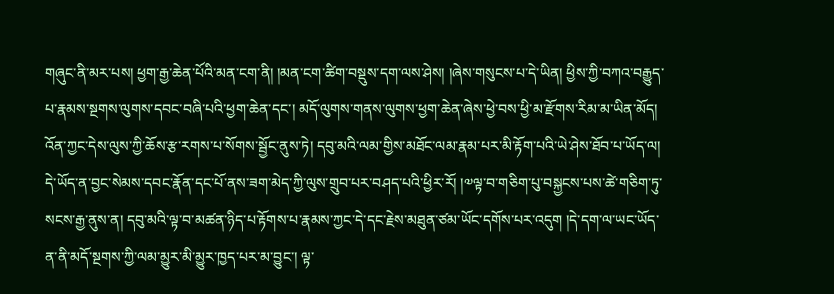གཞུང་ནི་མར་པས། ཕྱག་རྒྱ་ཆེན་པོའི་མན་ངག་ནི། །མན་ངག་ཚིག་བསྡུས་དག་ལས་ཤེས། །ཞེས་གསུངས་པ་དེ་ཡིན། ཕྱིས་ཀྱི་བཀའ་བརྒྱུད་པ་རྣམས་སྔགས་ལུགས་དབང་བཞི་པའི་ཕྱག་ཆེན་དང་། མདོ་ལུགས་གནས་ལུགས་ཕྱག་ཆེན་ཞེས་ཕྱེ་བས་ཕྱི་མ་རྫོགས་རིམ་མ་ཡིན་མོད། འོན་ཀྱང་དེས་ལུས་ཀྱི་ཆོས་རྩ་རགས་པ་སོགས་སྦྱོང་ནུས་ཏེ། དབུ་མའི་ལམ་གྱིས་མཐོང་ལམ་རྣམ་པར་མི་རྟོག་པའི་ཡེ་ཤེས་ཐོབ་པ་ཡོད་ལ། དེ་ཡོད་ན་བྱང་སེམས་དབང་རྣོན་དང་པོ་ནས་ཟག་མེད་ཀྱི་ལུས་གྲུབ་པར་བཤད་པའི་ཕྱིར་རོ། །༧ལྟ་བ་གཅིག་པུ་བསྐྱངས་པས་ཚེ་གཅིག་ཏུ་སངས་རྒྱ་ནུས་ན། དབུ་མའི་ལྟ་བ་མཚན་ཉིད་པ་རྟོགས་པ་རྣམས་ཀྱང་དེ་དང་རྗེས་མཐུན་ཙམ་ཡོང་དགོས་པར་འདུག །དེ་དག་ལ་ཡང་ཡོད་ན་ནི་མདོ་སྔགས་ཀྱི་ལམ་མྱུར་མི་མྱུར་ཁྱད་པར་མ་བྱུང་། ལྟ་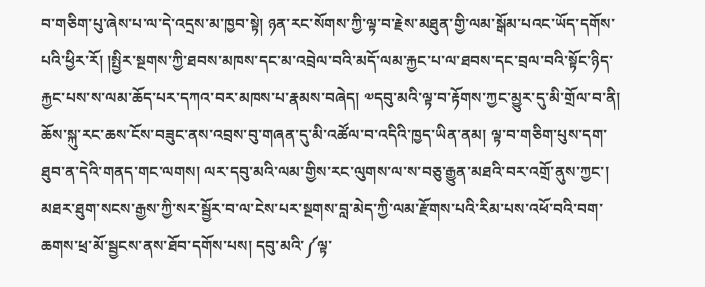བ་གཅིག་པུ་ཞེས་པ་ལ་དེ་འདྲས་མ་ཁྱབ་སྟེ། ཉན་རང་སོགས་ཀྱི་ལྟ་བ་རྗེས་མཐུན་གྱི་ལམ་སྒོམ་པའང་ཡོད་དགོས་པའི་ཕྱིར་རོ། །སྤྱིར་སྔགས་ཀྱི་ཐབས་མཁས་དང་མ་འབྲེལ་བའི་མདོ་ལམ་རྐྱང་པ་ལ་ཐབས་དང་བྲལ་བའི་སྟོང་ཉིད་རྐྱང་པས་ས་ལམ་ཆོད་པར་དཀའ་བར་མཁས་པ་རྣམས་བཞེད། ༧དབུ་མའི་ལྟ་བ་རྟོགས་ཀྱང་མྱུར་དུ་མི་གྲོལ་བ་ནི། ཆོས་སྐུ་རང་ཆས་ངོས་བཟུང་ནས་འབྲས་བུ་གཞན་དུ་མི་འཚོལ་བ་འདིའི་ཁྱད་ཡིན་ནམ། ལྟ་བ་གཅིག་པུས་དག་ཐུབ་ན་དེའི་གནད་གང་ལགས། ལར་དབུ་མའི་ལམ་གྱིས་རང་ལུགས་ལ་ས་བཅུ་རྒྱུན་མཐའི་བར་འགྲོ་ནུས་ཀྱང་། མཐར་ཐུག་སངས་རྒྱས་ཀྱི་སར་སྦྱོར་བ་ལ་ངེས་པར་སྔགས་བླ་མེད་ཀྱི་ལམ་རྫོགས་པའི་རིམ་པས་འཕོ་བའི་བག་ཆགས་ཕྲ་མོ་སྦྱངས་ནས་ཐོབ་དགོས་པས། དབུ་མའི་༼ལྟ་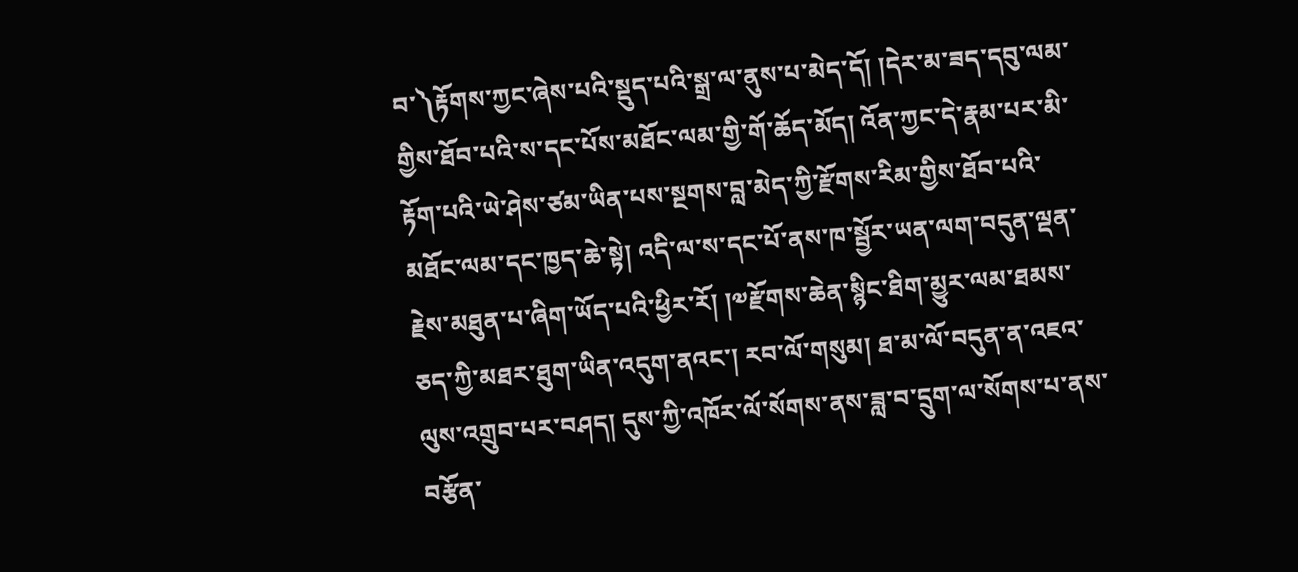བ་༽རྟོགས་ཀྱང་ཞེས་པའི་སྡུད་པའི་སྒྲ་ལ་ནུས་པ་མེད་དོ། །དེར་མ་ཟད་དབུ་ལམ་གྱིས་ཐོབ་པའི་ས་དང་པོས་མཐོང་ལམ་གྱི་གོ་ཆོད་མོད། འོན་ཀྱང་དེ་རྣམ་པར་མི་རྟོག་པའི་ཡེ་ཤེས་ཙམ་ཡིན་པས་སྔགས་བླ་མེད་ཀྱི་རྫོགས་རིམ་གྱིས་ཐོབ་པའི་མཐོང་ལམ་དང་ཁྱད་ཆེ་སྟེ། འདི་ལ་ས་དང་པོ་ནས་ཁ་སྦྱོར་ཡན་ལག་བདུན་ལྡན་རྗེས་མཐུན་པ་ཞིག་ཡོད་པའི་ཕྱིར་རོ། །༧རྫོགས་ཆེན་སྙིང་ཐིག་མྱུར་ལམ་ཐམས་ཅད་ཀྱི་མཐར་ཐུག་ཡིན་འདུག་ནའང་། རབ་ལོ་གསུམ། ཐ་མ་ལོ་བདུན་ན་འཇའ་ལུས་འགྲུབ་པར་བཤད། དུས་ཀྱི་འཁོར་ལོ་སོགས་ནས་ཟླ་བ་དྲུག་ལ་སོགས་པ་ནས་བརྩོན་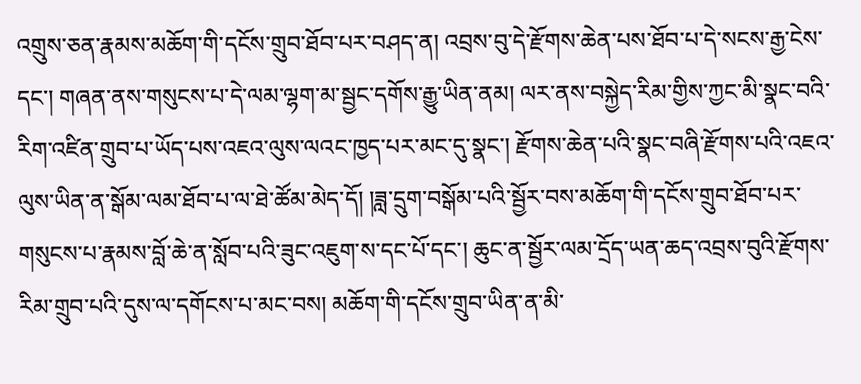འགྲུས་ཅན་རྣམས་མཆོག་གི་དངོས་གྲུབ་ཐོབ་པར་བཤད་ན། འབྲས་བུ་དེ་རྫོགས་ཆེན་པས་ཐོབ་པ་དེ་སངས་རྒྱ་ངེས་དང་། གཞན་ནས་གསུངས་པ་དེ་ལམ་ལྷག་མ་སྦྱང་དགོས་རྒྱུ་ཡིན་ནམ། ལར་ནས་བསྐྱེད་རིམ་གྱིས་ཀྱང་མི་སྣང་བའི་རིག་འཛིན་གྲུབ་པ་ཡོད་པས་འཇའ་ལུས་ལའང་ཁྱད་པར་མང་དུ་སྣང་། རྫོགས་ཆེན་པའི་སྣང་བཞི་རྫོགས་པའི་འཇའ་ལུས་ཡིན་ན་སྒོམ་ལམ་ཐོབ་པ་ལ་ཐེ་ཚོམ་མེད་དོ། །ཟླ་དྲུག་བསྒོམ་པའི་སྦྱོར་བས་མཆོག་གི་དངོས་གྲུབ་ཐོབ་པར་གསུངས་པ་རྣམས་བློ་ཆེ་ན་སློབ་པའི་ཟུང་འཇུག་ས་དང་པོ་དང་། ཆུང་ན་སྦྱོར་ལམ་དྲོད་ཡན་ཆད་འབྲས་བུའི་རྫོགས་རིམ་གྲུབ་པའི་དུས་ལ་དགོངས་པ་མང་བས། མཆོག་གི་དངོས་གྲུབ་ཡིན་ན་མི་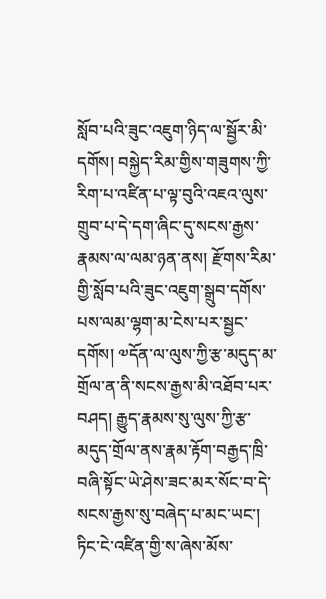སློབ་པའི་ཟུང་འཇུག་ཉིད་ལ་སྦྱོར་མི་དགོས། བསྐྱེད་རིམ་གྱིས་གཟུགས་ཀྱི་རིག་པ་འཛིན་པ་ལྟ་བུའི་འཇའ་ལུས་གྲུབ་པ་དེ་དག་ཞིང་དུ་སངས་རྒྱས་རྣམས་ལ་ལམ་ཉན་ནས། རྫོགས་རིམ་གྱི་སློབ་པའི་ཟུང་འཇུག་སྒྲུབ་དགོས་པས་ལམ་ལྷག་མ་ངེས་པར་སྦྱང་དགོས། ༧དོན་ལ་ལུས་ཀྱི་རྩ་མདུད་མ་གྲོལ་ན་ནི་སངས་རྒྱས་མི་འཐོབ་པར་བཤད། རྒྱུད་རྣམས་སུ་ལུས་ཀྱི་རྩ་མདུད་གྲོལ་ནས་རྣམ་རྟོག་བརྒྱད་ཁྲི་བཞི་སྟོང་ཡེ་ཤེས་ཟང་མར་སོང་བ་དེ་སངས་རྒྱས་སུ་བཞེད་པ་མང་ཡང་། ཏིང་ངེ་འཛིན་གྱི་ས་ཞེས་མོས་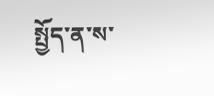སྤྱོད་ན་ས་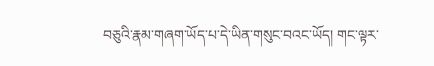བཅུའི་རྣམ་གཞག་ཡོད་པ་དེ་ཡིན་གསུང་བའང་ཡོད། གང་ལྟར་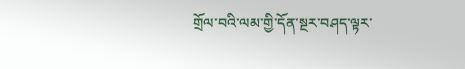གྲོལ་བའི་ལམ་གྱི་དོན་སྔར་བཤད་ལྟར་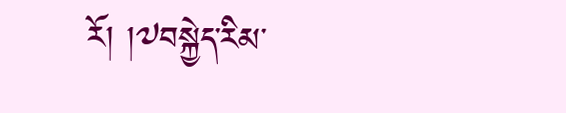རོ། །༧བསྐྱེད་རིམ་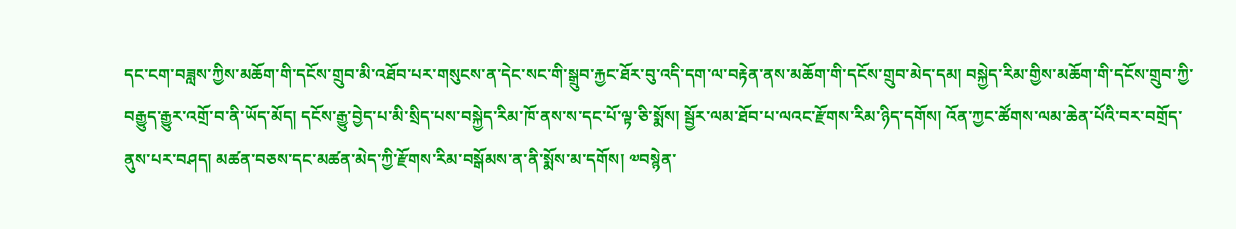དང་ངག་བཟླས་ཀྱིས་མཆོག་གི་དངོས་གྲུབ་མི་འཐོབ་པར་གསུངས་ན་དེང་སང་གི་སྒྲུབ་རྐྱང་ཐོར་བུ་འདི་དག་ལ་བརྟེན་ནས་མཆོག་གི་དངོས་གྲུབ་མེད་དམ། བསྐྱེད་རིམ་གྱིས་མཆོག་གི་དངོས་གྲུབ་ཀྱི་བརྒྱུད་རྒྱུར་འགྲོ་བ་ནི་ཡོད་མོད། དངོས་རྒྱུ་བྱེད་པ་མི་སྲིད་པས་བསྐྱེད་རིམ་ཁོ་ནས་ས་དང་པོ་ལྟ་ཅི་སྨོས། སྦྱོར་ལམ་ཐོབ་པ་ལའང་རྫོགས་རིམ་ཉིད་དགོས། འོན་ཀྱང་ཚོགས་ལམ་ཆེན་པོའི་བར་བགྲོད་ནུས་པར་བཤད། མཚན་བཅས་དང་མཚན་མེད་ཀྱི་རྫོགས་རིམ་བསྒོམས་ན་ནི་སྨོས་མ་དགོས། ༧བསྙེན་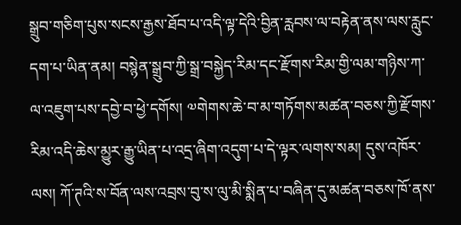སྒྲུབ་གཅིག་པུས་སངས་རྒྱས་ཐོབ་པ་འདི་ལྟ་དེའི་བྱིན་རླབས་ལ་བརྟེན་ནས་ལས་རླུང་དག་པ་ཡིན་ནམ། བསྙེན་སྒྲུབ་ཀྱི་སྒྲ་བསྐྱེད་རིམ་དང་རྫོགས་རིམ་གྱི་ལམ་གཉིས་ཀ་ལ་འཇུག་པས་དབྱེ་བ་ཕྱེ་དགོས། ༧གེགས་ཆེ་བ་མ་གཏོགས་མཚན་བཅས་ཀྱི་རྫོགས་རིམ་འདི་ཆེས་མྱུར་རྒྱུ་ཡིན་པ་འདྲ་ཞིག་འདུག་པ་དེ་ལྟར་ལགས་སམ། དུས་འཁོར་ལས། ཀོ་ཊའི་ས་བོན་ལས་འབྲས་བུ་ས་ལུ་མི་སྨིན་པ་བཞིན་དུ་མཚན་བཅས་ཁོ་ནས་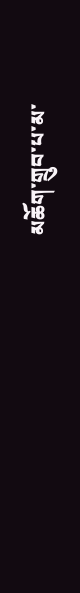མཆོག་གྲུབ་པ་མ་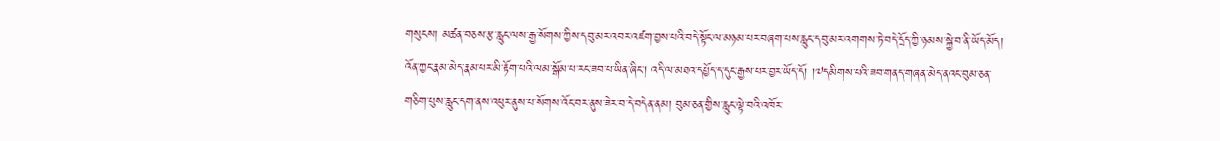གསུངས། མཚན་བཅས་རྩ་རླུང་ལས་རྒྱ་སོགས་ཀྱིས་དབུ་མར་འབར་འཛག་བྱས་པའི་བདེ་སྟོང་ལ་མཉམ་པར་བཞག་པས་རླུང་དབུ་མར་འགགས་ཏེ་བདེ་དྲོད་ཀྱི་ཉམས་སྐྱེ་བ་ནི་ཡོད་མོད། འོན་ཀྱང་རྣམ་མེད་རྣམ་པར་མི་རྟོག་པའི་ལམ་སྒོམ་པ་རང་ཟབ་པ་ཡིན་ཞིང་། འདི་ལ་མཐའ་དཔྱོད་ད་དུང་རྒྱས་པར་བྱར་ཡོད་དོ། །༧དམིགས་པའི་ཟབ་གནད་གཞན་མེད་ནའང་བུམ་ཅན་གཅིག་པུས་རླུང་དག་ནས་འཕུར་ནུས་པ་སོགས་འོང་བར་ནུས་ཟེར་བ་དེ་བདེན་ནམ། བུམ་ཅན་གྱིས་རླུང་ལྟེ་བའི་འཁོར་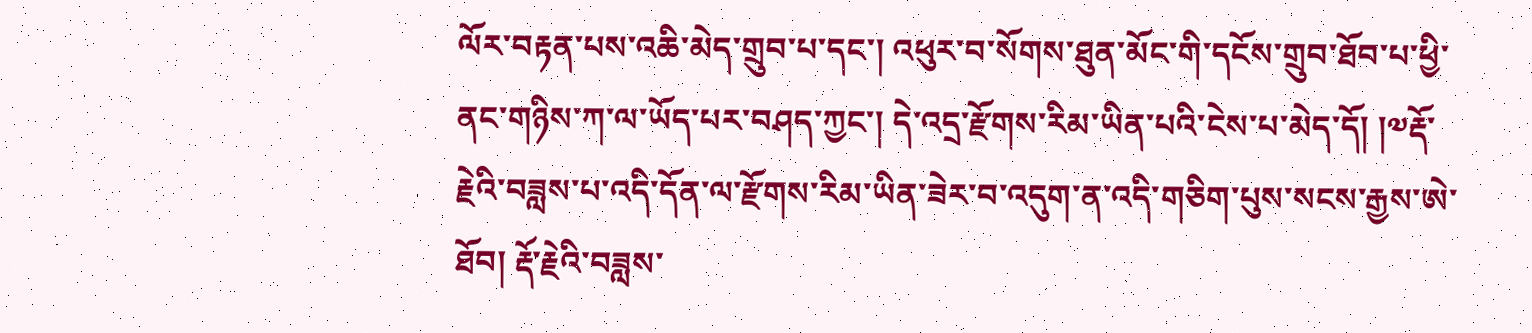ལོར་བརྟན་པས་འཆི་མེད་གྲུབ་པ་དང་། འཕུར་བ་སོགས་ཐུན་མོང་གི་དངོས་གྲུབ་ཐོབ་པ་ཕྱི་ནང་གཉིས་ཀ་ལ་ཡོད་པར་བཤད་ཀྱང་། དེ་འདྲ་རྫོགས་རིམ་ཡིན་པའི་ངེས་པ་མེད་དོ། །༧རྡོ་རྗེའི་བཟླས་པ་འདི་དོན་ལ་རྫོགས་རིམ་ཡིན་ཟེར་བ་འདུག་ན་འདི་གཅིག་པུས་སངས་རྒྱས་ཨེ་ཐོབ། རྡོ་རྗེའི་བཟླས་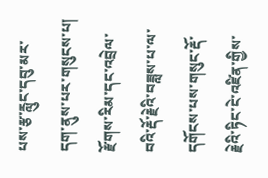པས་རྩ་རླུང་དབུ་མར་དག་ནུས་པར་གསུངས་པ། རྫོགས་རིམ་དང་འབྲེལ་བའི་རྡོ་རྗེའི་བཟླས་པ་ལ་དགོངས་པས་གསུང་རྡོ་རྗེའི་ཏིང་ངེ་འཛིན་གྱིས་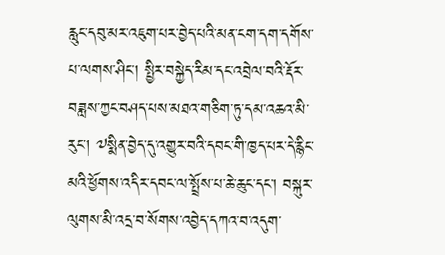རླུང་དབུ་མར་འཇུག་པར་བྱེད་པའི་མན་ངག་དག་དགོས་པ་ལགས་ཤིང་། སྤྱིར་བསྐྱེད་རིམ་དང་འབྲེལ་བའི་རྡོར་བཟླས་ཀྱང་བཤད་པས་མཐའ་གཅིག་ཏུ་དམ་འཆའ་མི་རུང་། ༧སྨིན་བྱེད་དུ་འགྱུར་བའི་དབང་གི་ཁྱད་པར་དེ་རྙིང་མའི་ཕྱོགས་འདིར་དབང་ལ་སྤྲོས་པ་ཆེ་ཆུང་དང་། བསྐུར་ལུགས་མི་འདྲ་བ་སོགས་འབྱེད་དཀའ་བ་འདུག་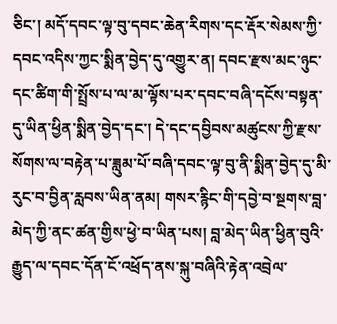ཅིང་། མདོ་དབང་ལྟ་བུ་དབང་ཆེན་རིགས་དང་རྡོར་སེམས་ཀྱི་དབང་འདིས་ཀྱང་སྨིན་བྱེད་དུ་འགྱུར་ན། དབང་རྫས་མང་ཉུང་དང་ཚིག་གི་སྤྲོས་པ་ལ་མ་ལྟོས་པར་དབང་བཞི་དངོས་བསྟན་དུ་ཡིན་ཕྱིན་སྨིན་བྱེད་དང་། དེ་དང་དབྱིབས་མཚུངས་ཀྱི་རྫས་སོགས་ལ་བརྟེན་པ་ཟླུམ་པོ་བཞི་དབང་ལྟ་བུ་ནི་སྨིན་བྱེད་དུ་མི་རུང་བ་བྱིན་རླབས་ཡིན་ནམ། གསར་རྙིང་གི་དབྱེ་བ་སྔགས་བླ་མེད་ཀྱི་ནང་ཚན་གྱིས་ཕྱེ་བ་ཡིན་པས། བླ་མེད་ཡིན་ཕྱིན་བུའི་རྒྱུད་ལ་དབང་དོན་ངོ་འཕྲོད་ནས་སྐུ་བཞིའི་རྟེན་འབྲེལ་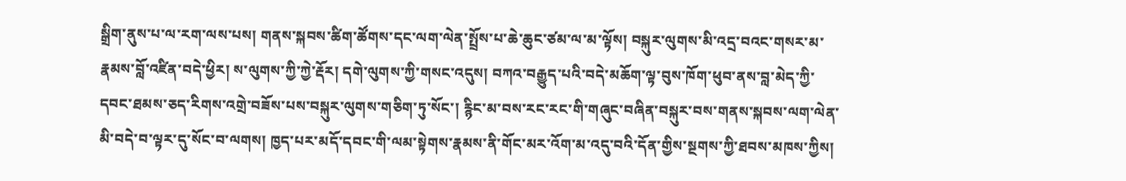སྒྲིག་ནུས་པ་ལ་རག་ལས་པས། གནས་སྐབས་ཚིག་ཚོགས་དང་ལག་ལེན་སྤྲོས་པ་ཆེ་ཆུང་ཙམ་ལ་མ་ལྟོས། བསྐུར་ལུགས་མི་འདྲ་བའང་གསར་མ་རྣམས་བློ་འཛིན་བདེ་ཕྱིར། ས་ལུགས་ཀྱི་ཀྱེ་རྡོར། དགེ་ལུགས་ཀྱི་གསང་འདུས། བཀའ་བརྒྱུད་པའི་བདེ་མཆོག་ལྟ་བུས་ཁོག་ཕུབ་ནས་བླ་མེད་ཀྱི་དབང་ཐམས་ཅད་རིགས་འགྲེ་བཟོས་པས་བསྐུར་ལུགས་གཅིག་ཏུ་སོང་། རྙིང་མ་བས་རང་རང་གི་གཞུང་བཞིན་བསྐུར་བས་གནས་སྐབས་ལག་ལེན་མི་བདེ་བ་ལྟར་དུ་སོང་བ་ལགས། ཁྱད་པར་མདོ་དབང་གི་ལམ་སྟེགས་རྣམས་ནི་གོང་མར་འོག་མ་འདུ་བའི་དོན་གྱིས་སྔགས་ཀྱི་ཐབས་མཁས་ཀྱིས།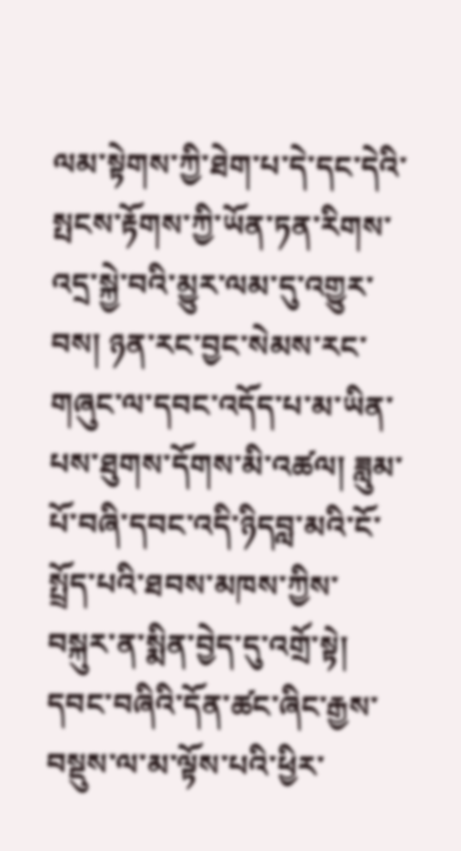ལམ་སྟེགས་ཀྱི་ཐེག་པ་དེ་དང་དེའི་སྤངས་རྟོགས་ཀྱི་ཡོན་ཏན་རིགས་འདྲ་སྐྱེ་བའི་མྱུར་ལམ་དུ་འགྱུར་བས། ཉན་རང་བྱང་སེམས་རང་གཞུང་ལ་དབང་འདོད་པ་མ་ཡིན་པས་ཐུགས་དོགས་མི་འཚལ། ཟླུམ་པོ་བཞི་དབང་འདི་ཉིདབླ་མའི་ངོ་སྤྲོད་པའི་ཐབས་མཁས་ཀྱིས་བསྐུར་ན་སྨིན་བྱེད་དུ་འགྲོ་སྟེ། དབང་བཞིའི་དོན་ཚང་ཞིང་རྒྱས་བསྡུས་ལ་མ་ལྟོས་པའི་ཕྱིར་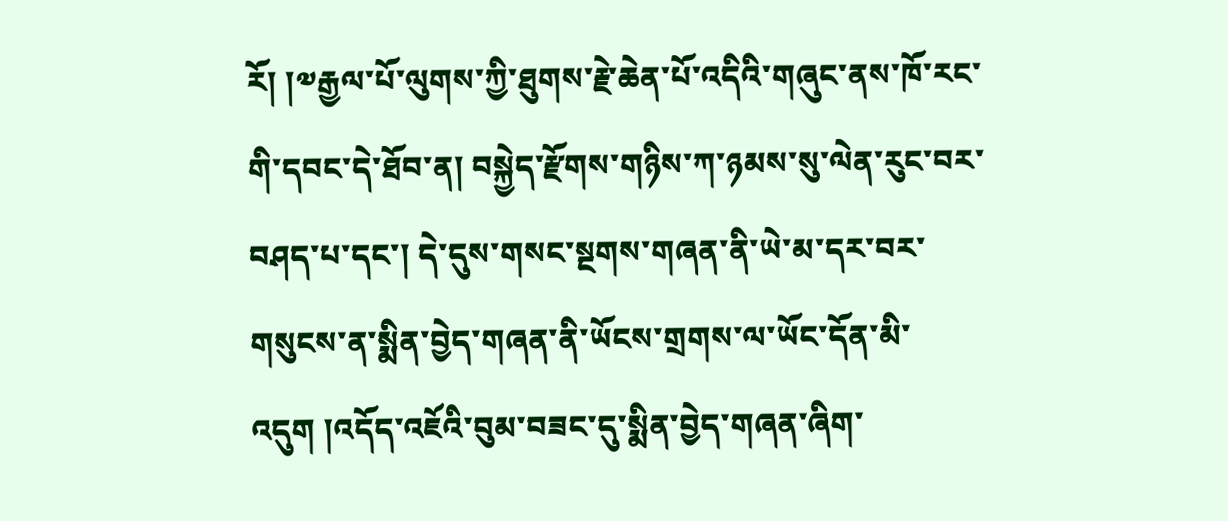རོ། །༧རྒྱལ་པོ་ལུགས་ཀྱི་ཐུགས་རྗེ་ཆེན་པོ་འདིའི་གཞུང་ནས་ཁོ་རང་གི་དབང་དེ་ཐོབ་ན། བསྐྱེད་རྫོགས་གཉིས་ཀ་ཉམས་སུ་ལེན་རུང་བར་བཤད་པ་དང་། དེ་དུས་གསང་སྔགས་གཞན་ནི་ཡེ་མ་དར་བར་གསུངས་ན་སྨིན་བྱེད་གཞན་ནི་ཡོངས་གྲགས་ལ་ཡོང་དོན་མི་འདུག །འདོད་འཇོའི་བུམ་བཟང་དུ་སྨིན་བྱེད་གཞན་ཞིག་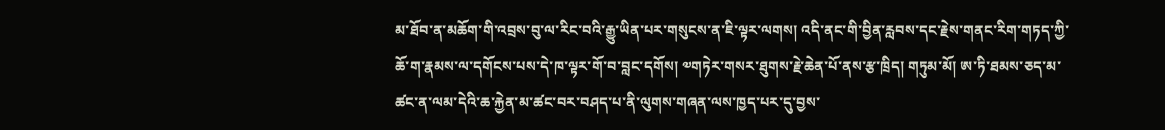མ་ཐོབ་ན་མཆོག་གི་འབྲས་བུ་ལ་རིང་བའི་རྒྱུ་ཡིན་པར་གསུངས་ན་ཇི་ལྟར་ལགས། འདི་ནང་གི་བྱིན་རླབས་དང་རྗེས་གནང་རིག་གཏད་ཀྱི་ཆོ་ག་རྣམས་ལ་དགོངས་པས་དེ་ཁ་ལྟར་གོ་བ་བླང་དགོས། ༧གཏེར་གསར་ཐུགས་རྗེ་ཆེན་པོ་ནས་རྩ་ཁྲིད། གཏུམ་མོ། ཨ་ཏི་ཐམས་ཅད་མ་ཚང་ན་ལམ་དེའི་ཆ་རྐྱེན་མ་ཚང་བར་བཤད་པ་ནི་ལུགས་གཞན་ལས་ཁྱད་པར་དུ་བྱས་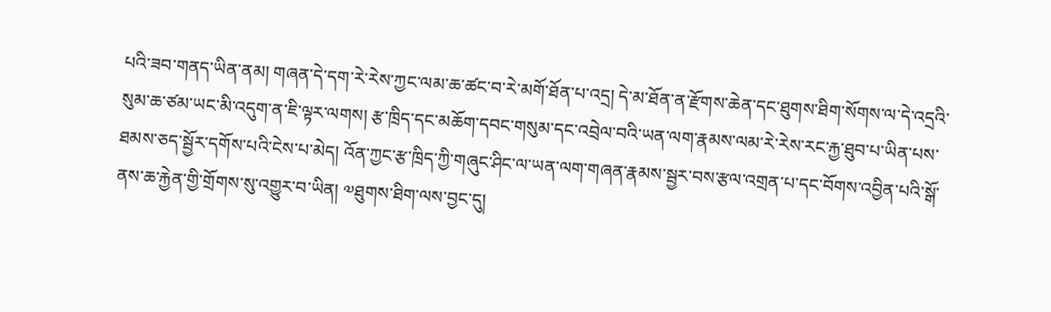པའི་ཟབ་གནད་ཡིན་ནམ། གཞན་དེ་དག་རེ་རེས་ཀྱང་ལམ་ཆ་ཚང་བ་རེ་མགོ་ཐོན་པ་འདྲ། དེ་མ་ཐོན་ན་རྫོགས་ཆེན་དང་ཐུགས་ཐིག་སོགས་ལ་དེ་འདྲའི་སུམ་ཆ་ཙམ་ཡང་མི་འདུག་ན་ཇི་ལྟར་ལགས། རྩ་ཁྲིད་དང་མཆོག་དབང་གསུམ་དང་འབྲེལ་བའི་ཡན་ལག་རྣམས་ལམ་རེ་རེས་རང་རྐྱ་ཐུབ་པ་ཡིན་པས་ཐམས་ཅད་སྦྱོར་དགོས་པའི་ངེས་པ་མེད། འོན་ཀྱང་རྩ་ཁྲིད་ཀྱི་གཞུང་ཤིང་ལ་ཡན་ལག་གཞན་རྣམས་སྦྱར་བས་རྩལ་འགྲན་པ་དང་བོགས་འབྱིན་པའི་སྒོ་ནས་ཆ་རྐྱེན་གྱི་གྲོགས་སུ་འགྱུར་བ་ཡིན། ༧ཐུགས་ཐིག་ལས་བྱང་དུ།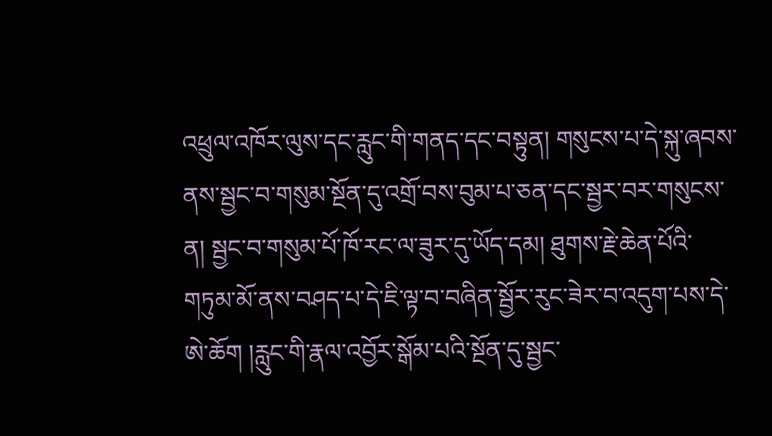འཕྲུལ་འཁོར་ལུས་དང་རླུང་གི་གནད་དང་བསྟུན། གསུངས་པ་དེ་སྐུ་ཞབས་ནས་སྦྱང་བ་གསུམ་སྔོན་དུ་འགྲོ་བས་བུམ་པ་ཅན་དང་སྦྱར་བར་གསུངས་ན། སྦྱང་བ་གསུམ་པོ་ཁོ་རང་ལ་ཟུར་དུ་ཡོད་དམ། ཐུགས་རྗེ་ཆེན་པོའི་གཏུམ་མོ་ནས་བཤད་པ་དེ་ཇི་ལྟ་བ་བཞིན་སྦྱོར་རུང་ཟེར་བ་འདུག་པས་དེ་ཨེ་ཆོག །རླུང་གི་རྣལ་འབྱོར་སྒོམ་པའི་སྔོན་དུ་སྦྱང་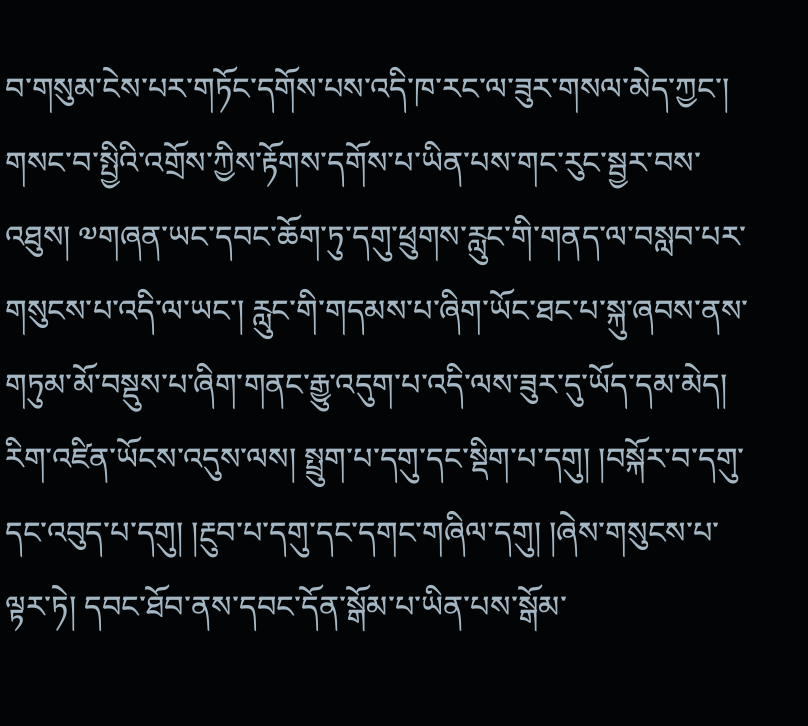བ་གསུམ་ངེས་པར་གཏོང་དགོས་པས་འདི་ཁ་རང་ལ་ཟུར་གསལ་མེད་ཀྱང་། གསང་བ་སྤྱིའི་འགྲོས་ཀྱིས་རྟོགས་དགོས་པ་ཡིན་པས་གང་རུང་སྦྱར་བས་འཐུས། ༧གཞན་ཡང་དབང་ཆོག་ཏུ་དགུ་ཕྲུགས་རླུང་གི་གནད་ལ་བསླབ་པར་གསུངས་པ་འདི་ལ་ཡང་། རླུང་གི་གདམས་པ་ཞིག་ཡོང་ཐང་པ་སྐུ་ཞབས་ནས་གཏུམ་མོ་བསྡུས་པ་ཞིག་གནང་རྒྱུ་འདུག་པ་འདི་ལས་ཟུར་དུ་ཡོད་དམ་མེད། རིག་འཛིན་ཡོངས་འདུས་ལས། སྤྲུག་པ་དགུ་དང་སྡིག་པ་དགུ། །བསྐོར་བ་དགུ་དང་འབུད་པ་དགུ། །རྔུབ་པ་དགུ་དང་དགང་གཞིལ་དགུ། །ཞེས་གསུངས་པ་ལྟར་ཏེ། དབང་ཐོབ་ནས་དབང་དོན་སྒོམ་པ་ཡིན་པས་སྒོམ་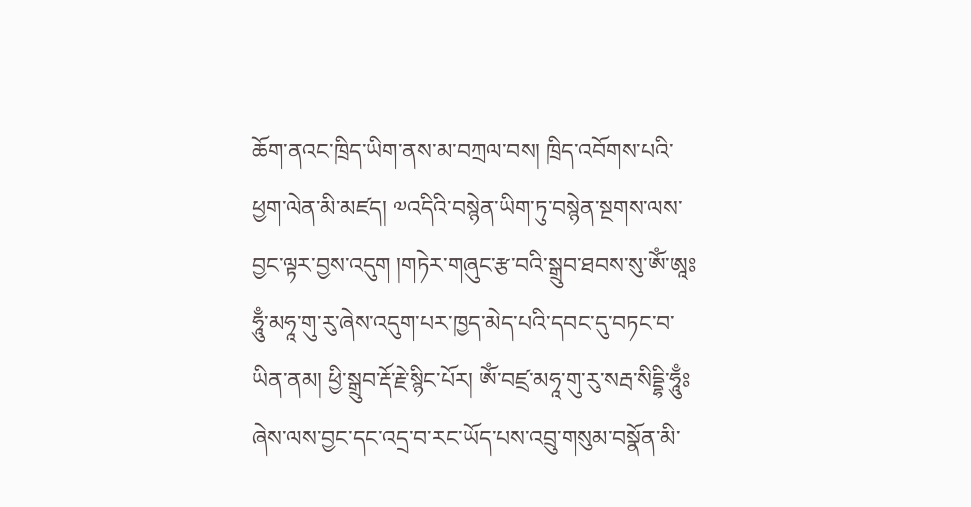ཆོག་ནའང་ཁྲིད་ཡིག་ནས་མ་བཀྲལ་བས། ཁྲིད་འབོགས་པའི་ཕྱག་ལེན་མི་མཛད། ༧འདིའི་བསྙེན་ཡིག་ཏུ་བསྙེན་སྔགས་ལས་བྱང་ལྟར་བྱས་འདུག །གཏེར་གཞུང་རྩ་བའི་སྒྲུབ་ཐབས་སུ་ༀ་ཨཱཿཧཱུྃ་མཧཱ་གུ་རུ་ཞེས་འདུག་པར་ཁྱད་མེད་པའི་དབང་དུ་བཏང་བ་ཡིན་ནམ། ཕྱི་སྒྲུབ་རྡོ་རྗེ་སྙིང་པོར། ༀ་བཛྲ་མཧཱ་གུ་རུ་སརྦ་སིདྡྷི་ཧཱུྃཿཞེས་ལས་བྱང་དང་འདྲ་བ་རང་ཡོད་པས་འབྲུ་གསུམ་བསྣོན་མི་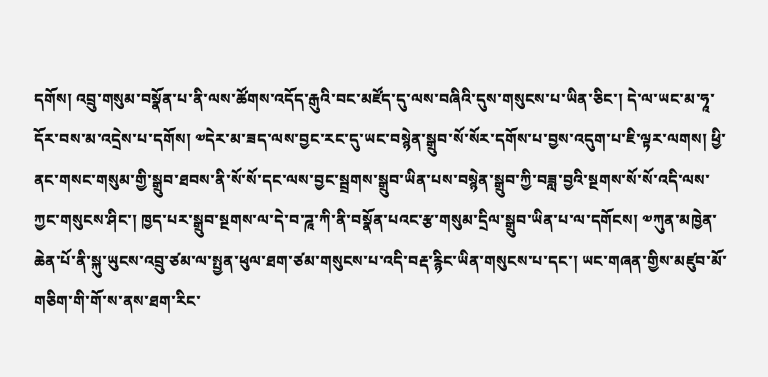དགོས། འབྲུ་གསུམ་བསྣོན་པ་ནི་ལས་ཚོགས་འདོད་རྒུའི་བང་མཛོད་དུ་ལས་བཞིའི་དུས་གསུངས་པ་ཡིན་ཅིང་། དེ་ལ་ཡང་མ་ཧཱ་དོར་བས་མ་འདྲེས་པ་དགོས། ༧དེར་མ་ཟད་ལས་བྱང་རང་དུ་ཡང་བསྙེན་སྒྲུབ་སོ་སོར་དགོས་པ་བྱས་འདུག་པ་ཇི་ལྟར་ལགས། ཕྱི་ནང་གསང་གསུམ་གྱི་སྒྲུབ་ཐབས་ནི་སོ་སོ་དང་ལས་བྱང་སྦྲགས་སྒྲུབ་ཡིན་པས་བསྙེན་སྒྲུབ་ཀྱི་བཟླ་བྱའི་སྔགས་སོ་སོ་འདི་ལས་ཀྱང་གསུངས་ཤིང་། ཁྱད་པར་སྒྲུབ་སྔགས་ལ་དེ་བ་ཌཱ་ཀི་ནི་བསྣོན་པའང་རྩ་གསུམ་དྲིལ་སྒྲུབ་ཡིན་པ་ལ་དགོངས། ༧ཀུན་མཁྱེན་ཆེན་པོ་ནི་སྐུ་ཡུངས་འབྲུ་ཙམ་ལ་སྤྱན་ཕུལ་ཐག་ཙམ་གསུངས་པ་འདི་བརྡ་རྙིང་ཡིན་གསུངས་པ་དང་། ཡང་གཞན་གྱིས་མཛུབ་མོ་གཅིག་གི་གོ་ས་ནས་ཐག་རིང་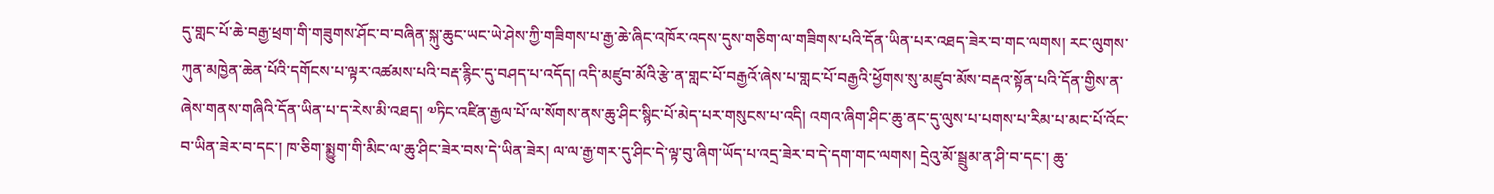དུ་གླང་པོ་ཆེ་བརྒྱ་ཕྲག་གི་གཟུགས་ཤོང་བ་བཞིན་སྐུ་ཆུང་ཡང་ཡེ་ཤེས་ཀྱི་གཟིགས་པ་རྒྱ་ཆེ་ཞིང་འཁོར་འདས་དུས་གཅིག་ལ་གཟིགས་པའི་དོན་ཡིན་པར་འཐད་ཟེར་བ་གང་ལགས། རང་ལུགས་ཀུན་མཁྱེན་ཆེན་པོའི་དགོངས་པ་ལྟར་འཚམས་པའི་བརྡ་རྙིང་དུ་བཤད་པ་འདོད། འདི་མཛུབ་མོའི་རྩེ་ན་གླང་པོ་བརྒྱའོ་ཞེས་པ་གླང་པོ་བརྒྱའི་ཕྱོགས་སུ་མཛུབ་མོས་བརྡའ་སྟོན་པའི་དོན་གྱིས་ན་ཞེས་གནས་གཞིའི་དོན་ཡིན་པ་ད་རེས་མི་འཐད། ༧ཏིང་འཛིན་རྒྱལ་པོ་ལ་སོགས་ནས་ཆུ་ཤིང་སྙིང་པོ་མེད་པར་གསུངས་པ་འདི། འགའ་ཞིག་ཤིང་ཆུ་ནང་དུ་ལུས་པ་པགས་པ་རིམ་པ་མང་པོ་འོང་བ་ཡིན་ཟེར་བ་དང་། ཁ་ཅིག་སྨྱུག་གི་མིང་ལ་ཆུ་ཤིང་ཟེར་བས་དེ་ཡིན་ཟེར། ལ་ལ་རྒྱ་གར་དུ་ཤིང་དེ་ལྟ་བུ་ཞིག་ཡོད་པ་འདྲ་ཟེར་བ་དེ་དག་གང་ལགས། དྲེའུ་མོ་སྦྲུམ་ན་ཤི་བ་དང་། ཆུ་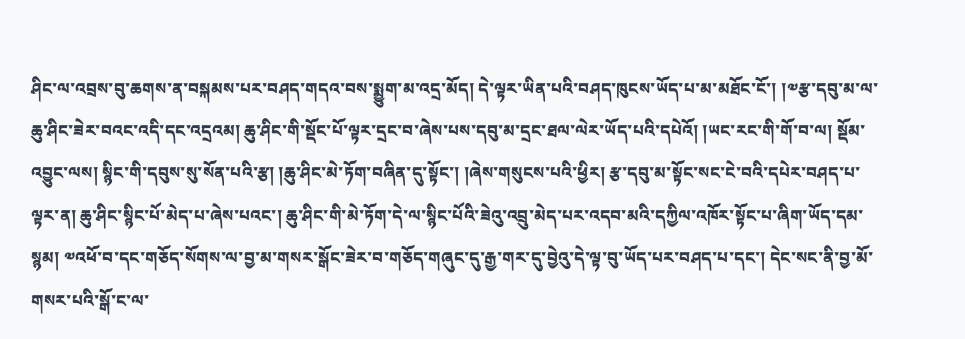ཤིང་ལ་འབྲས་བུ་ཆགས་ན་བསྐམས་པར་བཤད་གདའ་བས་སྨྱུག་མ་འདྲ་མོད། དེ་ལྟར་ཡིན་པའི་བཤད་ཁུངས་ཡོད་པ་མ་མཐོང་ངོ་། །༧རྩ་དབུ་མ་ལ་ཆུ་ཤིང་ཟེར་བའང་འདི་དང་འདྲའམ། ཆུ་ཤིང་གི་སྡོང་པོ་ལྟར་དྲང་བ་ཞེས་པས་དབུ་མ་དྲང་ཐལ་ལེར་ཡོད་པའི་དཔེའོ། །ཡང་རང་གི་གོ་བ་ལ། སྡོམ་འབྱུང་ལས། སྙིང་གི་དབུས་སུ་སོན་པའི་རྩ། །ཆུ་ཤིང་མེ་ཏོག་བཞིན་དུ་སྟོང་། །ཞེས་གསུངས་པའི་ཕྱིར། རྩ་དབུ་མ་སྟོང་སང་ངེ་བའི་དཔེར་བཤད་པ་ལྟར་ན། ཆུ་ཤིང་སྙིང་པོ་མེད་པ་ཞེས་པའང་། ཆུ་ཤིང་གི་མེ་ཏོག་དེ་ལ་སྙིང་པོའི་ཟེའུ་འབྲུ་མེད་པར་འདབ་མའི་དཀྱིལ་འཁོར་སྟོང་པ་ཞིག་ཡོད་དམ་སྙམ། ༧འཕོ་བ་དང་གཅོད་སོགས་ལ་བྱ་མ་གསར་སྒོང་ཟེར་བ་གཅོད་གཞུང་དུ་རྒྱ་གར་དུ་བྱེའུ་དེ་ལྟ་བུ་ཡོད་པར་བཤད་པ་དང་། དེང་སང་ནི་བྱ་མོ་གསར་པའི་སྒོ་ང་ལ་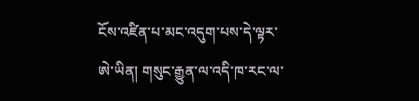ངོས་འཛིན་པ་མང་འདུག་པས་དེ་ལྟར་ཨེ་ཡིན། གསུང་རྒྱུན་ལ་འདི་ཁ་རང་ལ་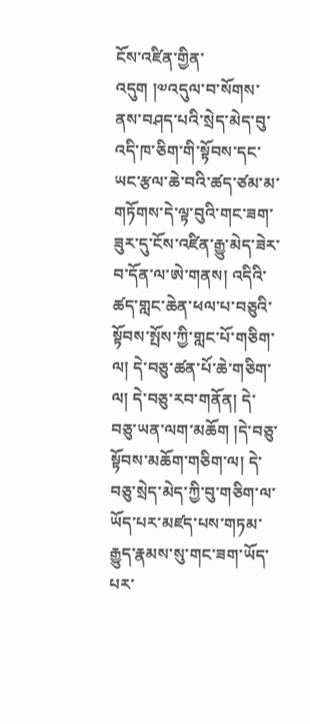ངོས་འཛིན་གྱིན་འདུག །༧འདུལ་བ་སོགས་ནས་བཤད་པའི་སྲེད་མེད་བུ་འདི་ཁ་ཅིག་གི་སྟོབས་དང་ཡང་རྩལ་ཆེ་བའི་ཚད་ཙམ་མ་གཏོགས་དེ་ལྟ་བུའི་གང་ཟག་ཟུར་དུ་ངོས་འཛིན་རྒྱུ་མེད་ཟེར་བ་དོན་ལ་ཨེ་གནས། འདིའི་ཚད་གླང་ཆེན་ཕལ་པ་བཅུའི་སྟོབས་སྤོས་ཀྱི་གླང་པོ་གཅིག་ལ། དེ་བཅུ་ཚན་པོ་ཆེ་གཅིག་ལ། དེ་བཅུ་རབ་གནོན། དེ་བཅུ་ཡན་ལག་མཆོག །དེ་བཅུ་སྟོབས་མཆོག་གཅིག་ལ། དེ་བཅུ་སྲེད་མེད་ཀྱི་བུ་གཅིག་ལ་ཡོད་པར་མཛད་པས་གཏམ་རྒྱུད་རྣམས་སུ་གང་ཟག་ཡོད་པར་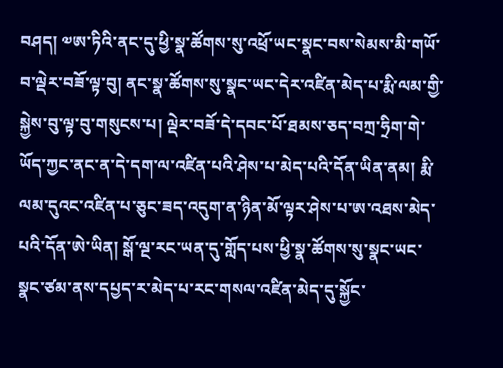བཤད། ༧ཨ་ཏིའི་ནང་དུ་ཕྱི་སྣ་ཚོགས་སུ་འཕྲོ་ཡང་སྣང་བས་སེམས་མི་གཡོ་བ་ལྡེར་བཟོ་ལྟ་བུ། ནང་སྣ་ཚོགས་སུ་སྣང་ཡང་དེར་འཛིན་མེད་པ་རྨི་ལམ་གྱི་སྐྱེས་བུ་ལྟ་བུ་གསུངས་པ། ལྡེར་བཟོ་དེ་དབང་པོ་ཐམས་ཅད་བཀྲ་ཧྲིག་གེ་ཡོད་ཀྱང་ནང་ན་དེ་དག་ལ་འཛིན་པའི་ཤེས་པ་མེད་པའི་དོན་ཡིན་ནམ། རྨི་ལམ་དུའང་འཛིན་པ་ཅུང་ཟད་འདུག་ན་ཉིན་མོ་ལྟར་ཤེས་པ་ཨ་འཐས་མེད་པའི་དོན་ཨེ་ཡིན། སྒོ་ལྔ་རང་ཡན་དུ་གློད་པས་ཕྱི་སྣ་ཚོགས་སུ་སྣང་ཡང་སྣང་ཙམ་ནས་དཔྱད་ར་མེད་པ་རང་གསལ་འཛིན་མེད་དུ་སྐྱོང་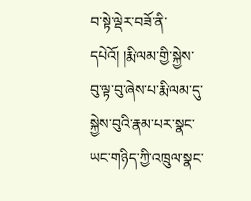བ་སྟེ་ལྡེར་བཟོ་ནི་དཔེའོ། །རྨི་ལམ་གྱི་སྐྱེས་བུ་ལྟ་བུ་ཞེས་པ་རྨི་ལམ་དུ་སྐྱེས་བུའི་རྣམ་པར་སྣང་ཡང་གཉིད་ཀྱི་འཁྲུལ་སྣང་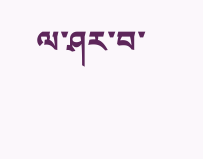ལ་ཤར་བ་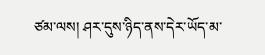ཙམ་ལས། ཤར་དུས་ཉིད་ནས་དེར་ཡོད་མ་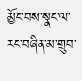མྱོང་བས་སྣང་ལ་རང་བཞིན་མ་གྲུབ་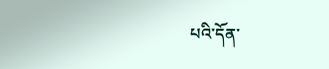པའི་དོན་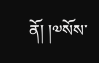ནོ། །༧སོས་